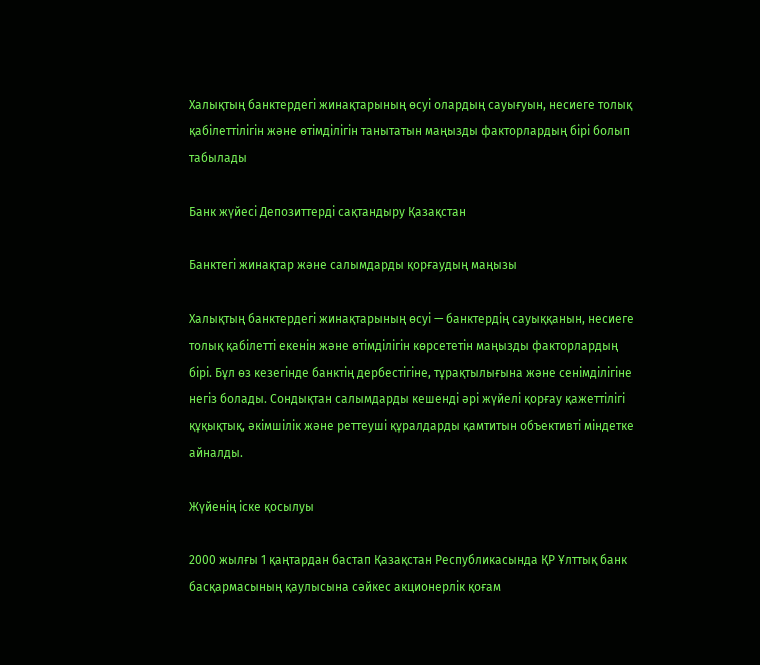Халықтың банктердегі жинақтарының өсуі олардың сауығуын, несиеге толық қабілеттілігін және өтімділігін танытатын маңызды факторлардың бірі болып табылады

Банк жүйесі Депозиттерді сақтандыру Қазақстан

Банктегі жинақтар және салымдарды қорғаудың маңызы

Халықтың банктердегі жинақтарының өсуі — банктердің сауыққанын, несиеге толық қабілетті екенін және өтімділігін көрсететін маңызды факторлардың бірі. Бұл өз кезегінде банктің дербестігіне, тұрақтылығына және сенімділігіне негіз болады. Сондықтан салымдарды кешенді әрі жүйелі қорғау қажеттілігі құқықтық, әкімшілік және реттеуші құралдарды қамтитын объективті міндетке айналды.

Жүйенің іске қосылуы

2000 жылғы 1 қаңтардан бастап Қазақстан Республикасында ҚР Ұлттық банк басқармасының қаулысына сәйкес акционерлік қоғам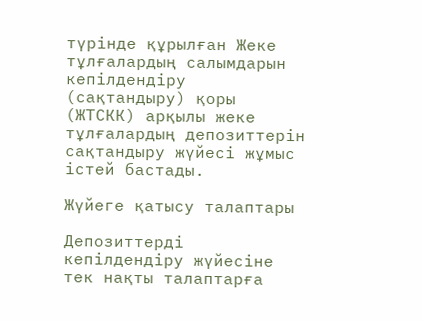түрінде құрылған Жеке тұлғалардың салымдарын кепілдендіру (сақтандыру) қоры (ЖТСКК) арқылы жеке тұлғалардың депозиттерін сақтандыру жүйесі жұмыс істей бастады.

Жүйеге қатысу талаптары

Депозиттерді кепілдендіру жүйесіне тек нақты талаптарға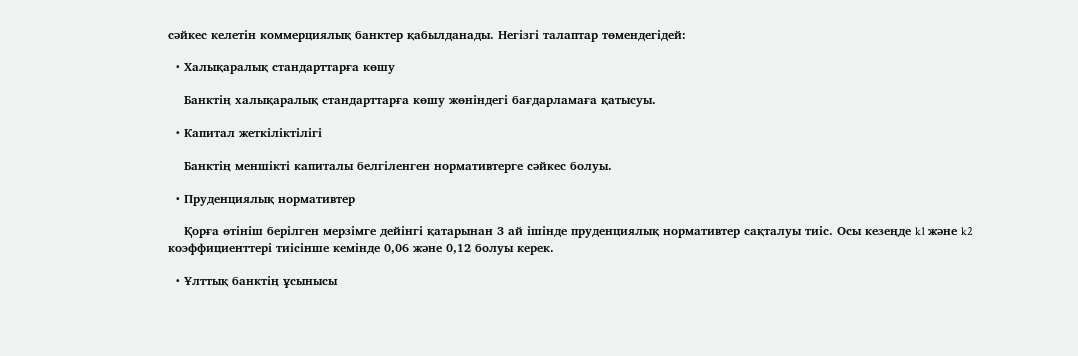сәйкес келетін коммерциялық банктер қабылданады. Негізгі талаптар төмендегідей:

  • Халықаралық стандарттарға көшу

    Банктің халықаралық стандарттарға көшу жөніндегі бағдарламаға қатысуы.

  • Капитал жеткіліктілігі

    Банктің меншікті капиталы белгіленген нормативтерге сәйкес болуы.

  • Пруденциялық нормативтер

    Қорға өтініш берілген мерзімге дейінгі қатарынан 3 ай ішінде пруденциялық нормативтер сақталуы тиіс. Осы кезеңде k1 және k2 коэффициенттері тиісінше кемінде 0,06 және 0,12 болуы керек.

  • Ұлттық банктің ұсынысы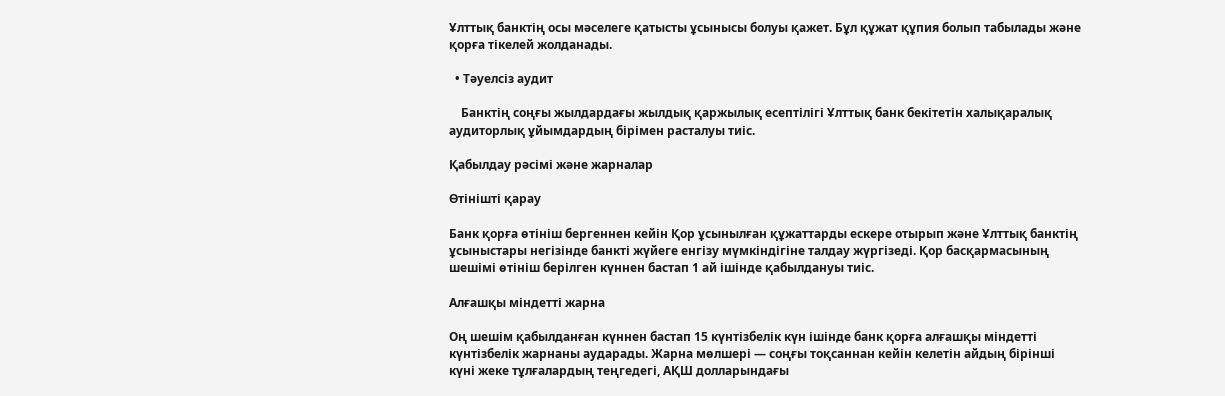Ұлттық банктің осы мәселеге қатысты ұсынысы болуы қажет. Бұл құжат құпия болып табылады және қорға тікелей жолданады.

  • Тәуелсіз аудит

    Банктің соңғы жылдардағы жылдық қаржылық есептілігі Ұлттық банк бекітетін халықаралық аудиторлық ұйымдардың бірімен расталуы тиіс.

Қабылдау рәсімі және жарналар

Өтінішті қарау

Банк қорға өтініш бергеннен кейін Қор ұсынылған құжаттарды ескере отырып және Ұлттық банктің ұсыныстары негізінде банкті жүйеге енгізу мүмкіндігіне талдау жүргізеді. Қор басқармасының шешімі өтініш берілген күннен бастап 1 ай ішінде қабылдануы тиіс.

Алғашқы міндетті жарна

Оң шешім қабылданған күннен бастап 15 күнтізбелік күн ішінде банк қорға алғашқы міндетті күнтізбелік жарнаны аударады. Жарна мөлшері — соңғы тоқсаннан кейін келетін айдың бірінші күні жеке тұлғалардың теңгедегі, АҚШ долларындағы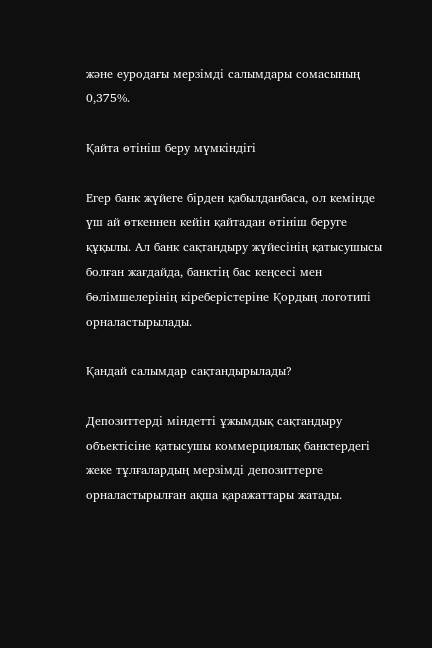және еуродағы мерзімді салымдары сомасының 0,375%.

Қайта өтініш беру мүмкіндігі

Егер банк жүйеге бірден қабылданбаса, ол кемінде үш ай өткеннен кейін қайтадан өтініш беруге құқылы. Ал банк сақтандыру жүйесінің қатысушысы болған жағдайда, банктің бас кеңсесі мен бөлімшелерінің кіреберістеріне Қордың логотипі орналастырылады.

Қандай салымдар сақтандырылады?

Депозиттерді міндетті ұжымдық сақтандыру объектісіне қатысушы коммерциялық банктердегі жеке тұлғалардың мерзімді депозиттерге орналастырылған ақша қаражаттары жатады.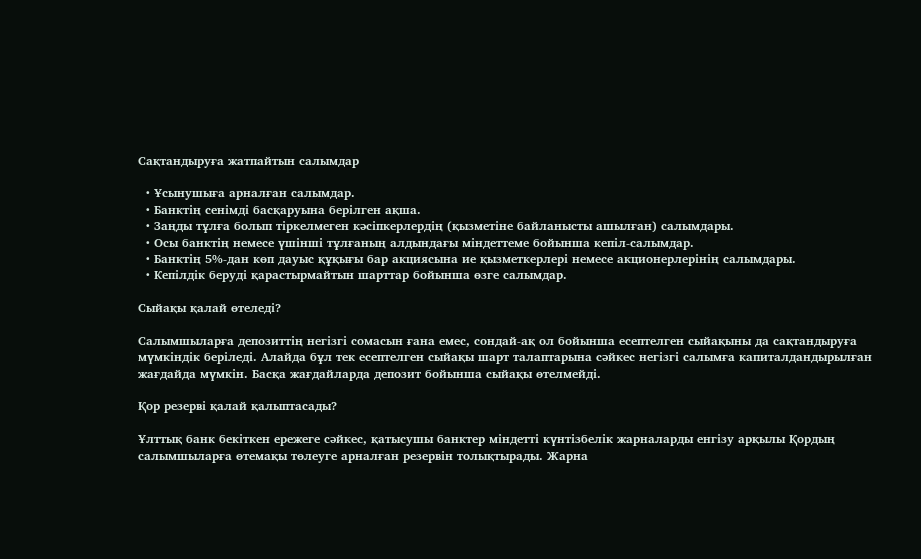Сақтандыруға жатпайтын салымдар

  • Ұсынушыға арналған салымдар.
  • Банктің сенімді басқаруына берілген ақша.
  • Заңды тұлға болып тіркелмеген кәсіпкерлердің (қызметіне байланысты ашылған) салымдары.
  • Осы банктің немесе үшінші тұлғаның алдындағы міндеттеме бойынша кепіл-салымдар.
  • Банктің 5%-дан көп дауыс құқығы бар акциясына ие қызметкерлері немесе акционерлерінің салымдары.
  • Кепілдік беруді қарастырмайтын шарттар бойынша өзге салымдар.

Сыйақы қалай өтеледі?

Салымшыларға депозиттің негізгі сомасын ғана емес, сондай-ақ ол бойынша есептелген сыйақыны да сақтандыруға мүмкіндік беріледі. Алайда бұл тек есептелген сыйақы шарт талаптарына сәйкес негізгі салымға капиталдандырылған жағдайда мүмкін. Басқа жағдайларда депозит бойынша сыйақы өтелмейді.

Қор резерві қалай қалыптасады?

Ұлттық банк бекіткен ережеге сәйкес, қатысушы банктер міндетті күнтізбелік жарналарды енгізу арқылы Қордың салымшыларға өтемақы төлеуге арналған резервін толықтырады. Жарна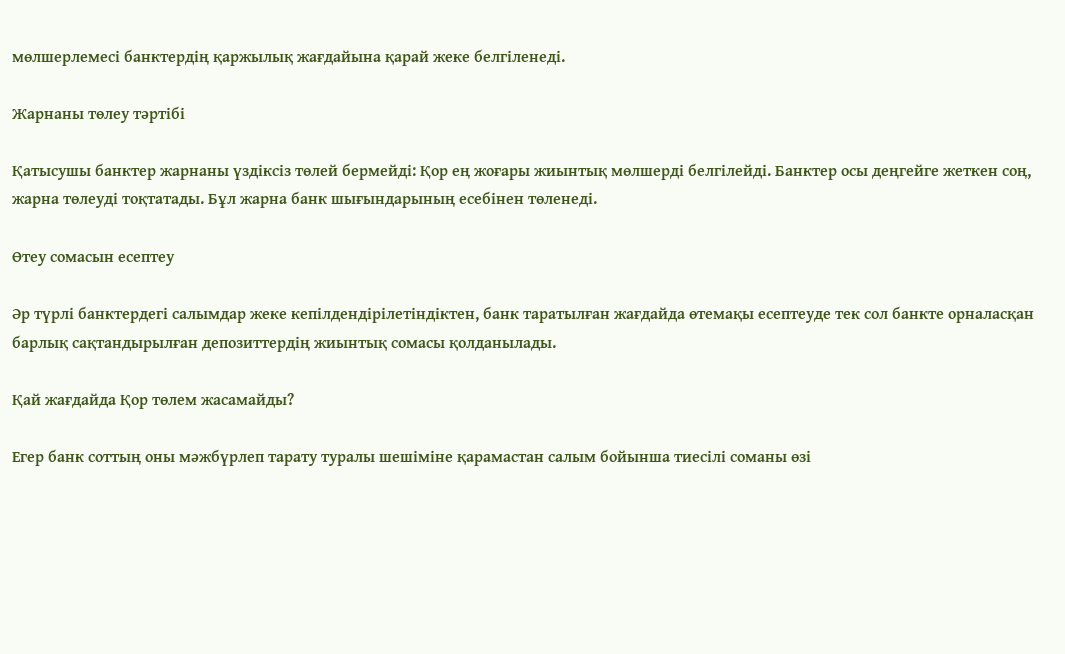мөлшерлемесі банктердің қаржылық жағдайына қарай жеке белгіленеді.

Жарнаны төлеу тәртібі

Қатысушы банктер жарнаны үздіксіз төлей бермейді: Қор ең жоғары жиынтық мөлшерді белгілейді. Банктер осы деңгейге жеткен соң, жарна төлеуді тоқтатады. Бұл жарна банк шығындарының есебінен төленеді.

Өтеу сомасын есептеу

Әр түрлі банктердегі салымдар жеке кепілдендірілетіндіктен, банк таратылған жағдайда өтемақы есептеуде тек сол банкте орналасқан барлық сақтандырылған депозиттердің жиынтық сомасы қолданылады.

Қай жағдайда Қор төлем жасамайды?

Егер банк соттың оны мәжбүрлеп тарату туралы шешіміне қарамастан салым бойынша тиесілі соманы өзі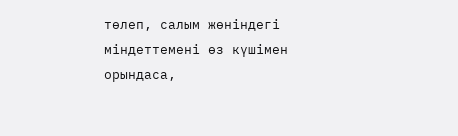төлеп, салым жөніндегі міндеттемені өз күшімен орындаса,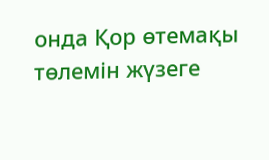онда Қор өтемақы төлемін жүзеге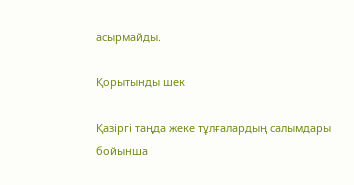асырмайды.

Қорытынды шек

Қазіргі таңда жеке тұлғалардың салымдары бойынша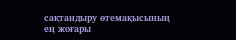сақтандыру өтемақысының ең жоғары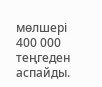мөлшері 400 000 теңгеден аспайды.